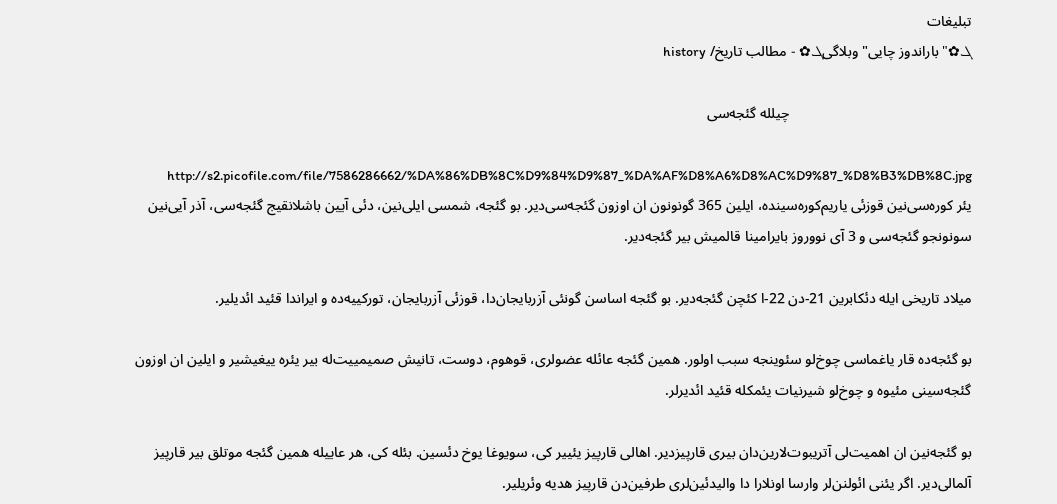تبلیغات
ܓ✿"باراندوز چایى" وبلاگىܓ✿ - مطالب تاریخ/ history

                                                  چیلله گئجه‌سی

                    http://s2.picofile.com/file/7586286662/%DA%86%DB%8C%D9%84%D9%87_%DA%AF%D8%A6%D8%AC%D9%87_%D8%B3%DB%8C.jpg
یئر کوره‌سی‌نین قوزئی یاریم‌کوره‌سینده، ایلین 365 گونونون ان اوزون گئجه‌سی‌دیر. بو گئجه، شمسی ایلی‌نین، دئی آیین باشلانقیج گئجه‌سی، آذر آیی‌نین سونونجو گئجه‌سی و 3 آی نووروز بایرامینا قالمیش بیر گئجه‌دیر.

میلاد تاریخی ایله دئکابرین 21-دن 22-ا کئچن گئجه‌دیر. بو گئجه اساسن گونئی آزربایجان‌دا، قوزئی آزربایجان، تورکییه‌ده و ایراندا قئید ائدیلیر.

بو گئجه‌ده قار یاغماسی چوخ‌لو سئوینجه سبب اولور. همین گئجه عائله عضو‌لری، قوهوم، دوست، تانیش صمیمییت‌له بیر یئره ییغیشیر و ایلین ان اوزون گئجه‌سینی مئیوه و چوخ‌لو شیرنیات یئمکله قئید ائدیرلر.

بو گئجه‌نین ان اهمیت‌لی آتریبوت‌لارین‌دان بیری قارپیزدیر. اها‌لی قارپیز یئییر کی، سویوغا یوخ دئسین. بئله کی، هر عاییله همین گئجه موتلق بیر قارپیز آلما‌لی‌دیر. اگر یئنی ائولنن‌لر وارسا اونلارا دا والیدئین‌لری طرفین‌دن قارپیز هدیه وئریلیر.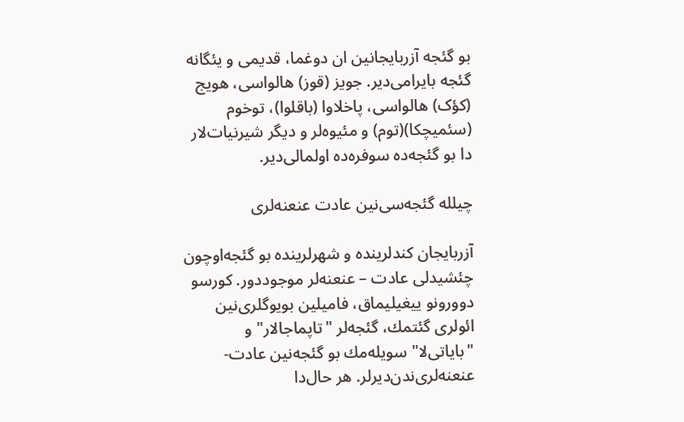بو گئجه آزربایجانین ان دوغما، قدیمی و یئگانه گئجه بایرامی‌دیر. جویز (قوز) هالواسی، هویج (کؤک) هالواسی، پاخلاوا (باقلوا)، توخوم (سئمیچکا)(توم) و مئیوه‌لر و دیگر شیرنیات‌لار دا بو گئجه‌ده سوفره‌ده اولما‌لی‌دیر.

چیلله گئجه‌سی‌نین عادت عنعنه‌لری

آزربایجان كندلرینده و شهرلرینده بو گئجه‌اوچون چئشیدلی عادت – عنعنه‌لر موجوددور. كورسو دوورونو ییغیلیماق، فامیلین بویوگلری‌نین ائولری گئتمك، گئجه‌لر "تاپماجالار" و "بایاتی‌لا" سویله‌مك بو گئجه‌نین عادت-عنعنه‌لری‌ندن‌دیرلر. هر حال‌دا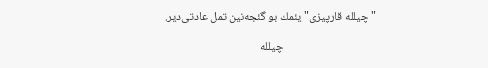"چیلله قارپیزی" یئمك بو گئجه‌نین تمل عادتی‌دیر.

                                   چیلله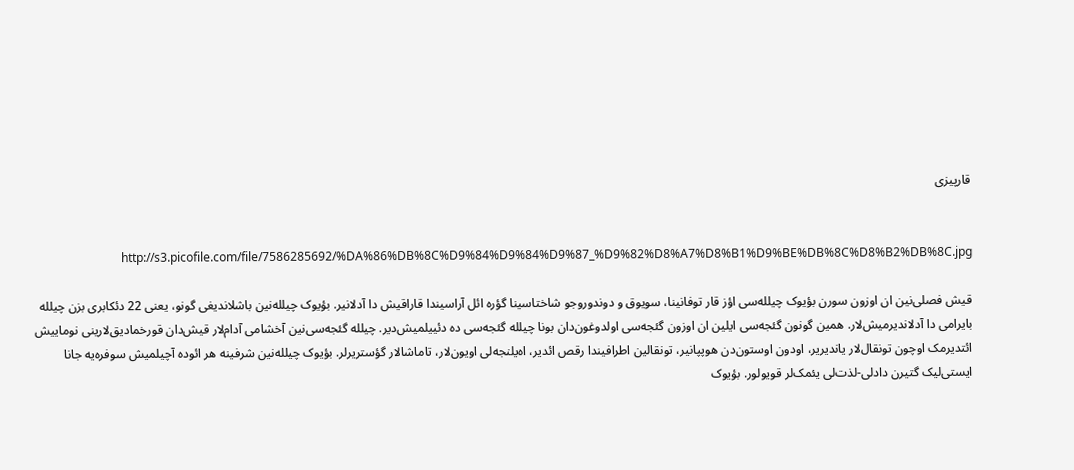قارپیزی


                             http://s3.picofile.com/file/7586285692/%DA%86%DB%8C%D9%84%D9%84%D9%87_%D9%82%D8%A7%D8%B1%D9%BE%DB%8C%D8%B2%DB%8C.jpg

قیش فصلی‌نین ان اوزون سورن بؤیوک چیلله‌سی اؤز قار توفانینا، سویوق و دوندوروجو شاختاسینا گؤره ائل آراسیندا قاراقیش دا آدلانیر. بؤیوک چیلله‌نین باشلاندیغی گونو، یعنی 22 دئکابری بزن چیلله بایرامی دا آدلاندیرمیش‌لار. همین گونون گئجه‌سی ایلین ان اوزون گئجه‌سی اولدوغون‌دان بونا چیلله گئجه‌سی ده دئییلمیش‌دیر. چیلله گئجه‌سی‌نین آخشامی آدام‌لار قیش‌دان قورخمادیق‌لارینی نوماییش ائتدیرمک اوچون تونقال‌لار یاندیریر، اودون اوستون‌دن هوپپانیر، تونقالین اطرافیندا رقص ائدیر، اه‌یلنجه‌لی اویون‌لار، تاماشا‌لار گؤستریرلر. بؤیوک چیلله‌نین شرفینه هر ائوده آچیلمیش سوفره‌یه جانا ایستی‌لیک گتیرن دادلی-لذت‌لی یئمک‌لر قویولور. بؤیوک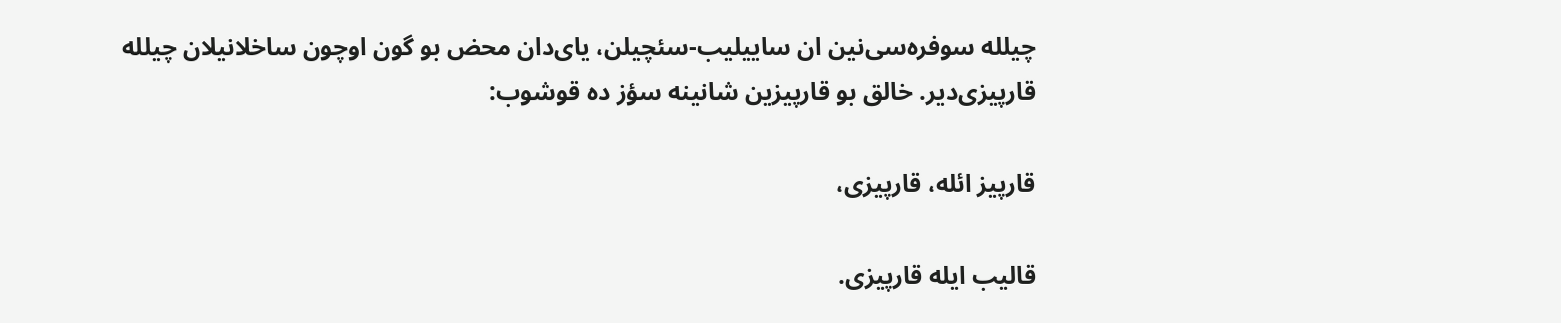چیلله سوفره‌سی‌نین ان ساییلیب-سئچیلن، یای‌دان محض بو گون اوچون ساخلانیلان چیلله قارپیزی‌دیر. خالق بو قارپیزین شانینه سؤز ده قوشوب:

قارپیز ائله، قارپیزی،

قالیب ایله قارپیزی.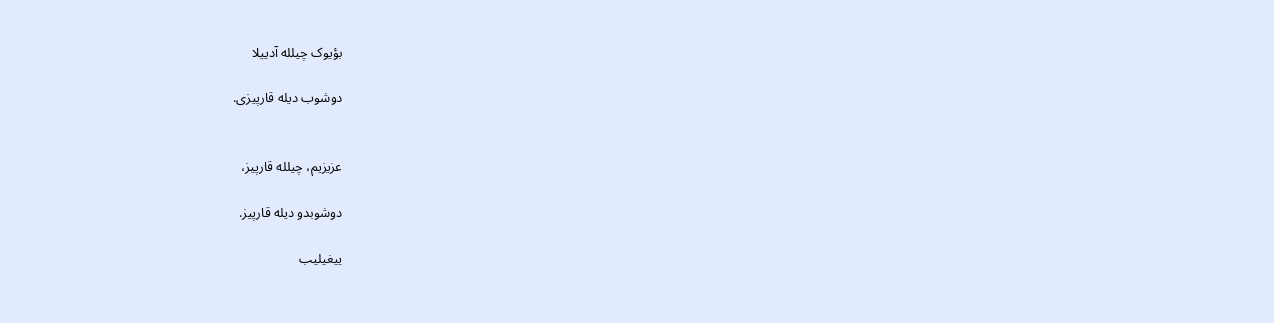بؤیوک چیلله آدییلا

دوشوب دیله قارپیزی.


عزیزیم، چیلله قارپیز،

دوشوبدو دیله قارپیز.

ییغیلیب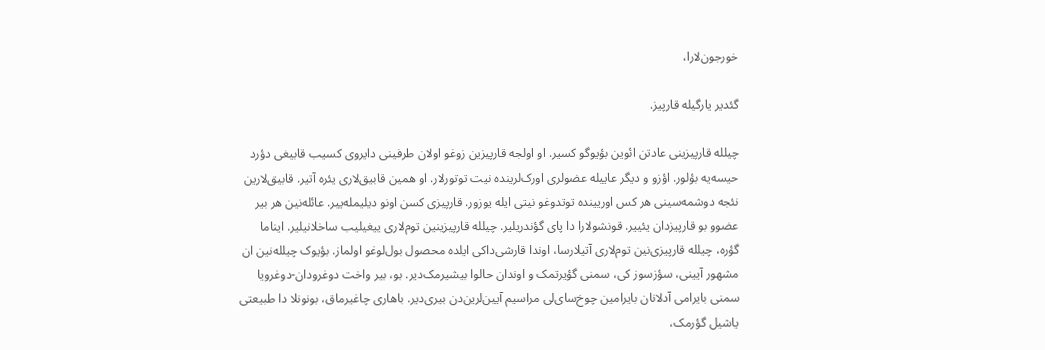خورجون‌لارا،

گئدیر یارگیله قارپیز.

چیلله قارپیزینی عادتن ائوین بؤیوگو کسیر. او اولجه قارپیزین زوغو اولان طرفینی دایروی کسیب قابیغی دؤرد حیسه‌یه بؤلور. اؤزو و دیگر عاییله عضو‌لری اورک‌لرینده نیت توتورلار. او همین قابیق‌لاری یئره آتیر. قابیق‌لارین نئجه دوشمه‌سینی هر کس اوریینده توتدوغو نیتی ایله یوزور. قارپیزی کسن اونو دیلیمله‌ییر. عائله‌نین هر بیر عضوو بو قارپیزدان یئییر. قونشولارا دا پای گؤندریلیر. چیلله قارپیزینین توم‌لاری ییغیلیب ساخلانیلیر. ایناما گؤره، چیلله قارپیزی‌نین توم‌لاری آتیلارسا، اوندا قارشی‌داکی ایلده محصول بول‌لوغو اولماز. بؤیوک چیلله‌نین ان مشهور آیینی، سؤزسوز کی، سمنی گؤیرتمک و اوندان حالوا بیشیرمک‌دیر. بو، بیر واخت دوغرودان-دوغرویا سمنی بایرامی آدلانان بایرامین چوخ‌سای‌لی مراسیم آیین‌لرین‌دن بیری‌دیر. باهاری چاغیرماق، بونونلا دا طبیعتی یاشیل گؤرمک،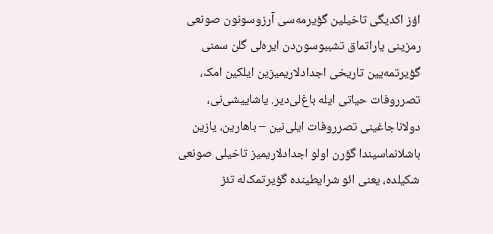اؤز اکدیگی تاخیلین گؤیرمه‌سی آرزوسونون صونعی رمزینی یاراتماق تشببوسون‌دن ایره‌لی گلن سمنی گؤیرتمه‌یین تاریخی اجدادلاریمیزین ایلکین امک، تصرروفات حیاتی ایله باغ‌لی‌دیر. یاشاییشی‌نی، دولاناجاغینی تصرروفات ایلی‌نین – باهارین، یازین باشلانماسیندا گؤرن اولو اجدادلاریمیز تاخیلی صونعی شکیلده، یعنی ائو شرایطینده گؤیرتمک‌له تئز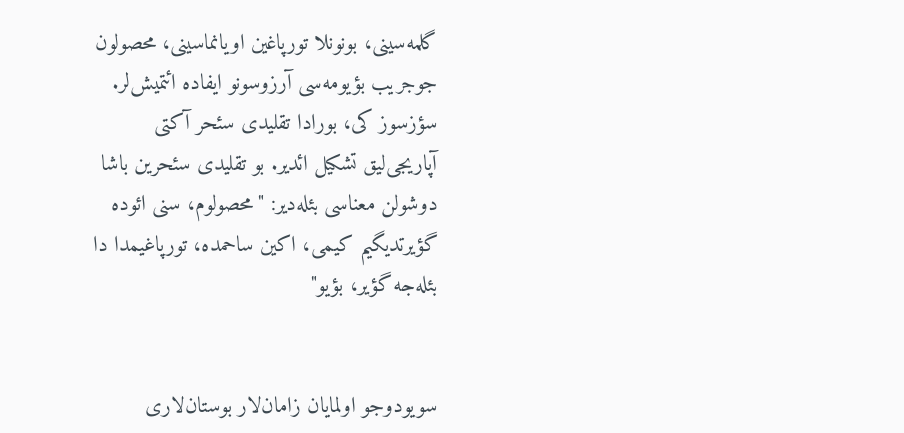گلمه‌سینی، بونونلا تورپاغین اویانماسینی، محصولون جوجریب بؤیومه‌سی آرزوسونو ایفاده ائتمیش‌لر. سؤزسوز کی، بورادا تقلیدی سئحر آکتی آپاریجی‌لیق تشکیل ائدیر. بو تقلیدی سئحرین باشا دوشولن معناسی بئله‌دیر: "محصولوم، سنی ائوده گؤیرتدیگیم کیمی، اکین ساحمده، تورپاغیمدا دا بئله‌جه گؤیر، بؤیو"


سویودوجو اولمایان زامان‌لار بوستان‌لاری‌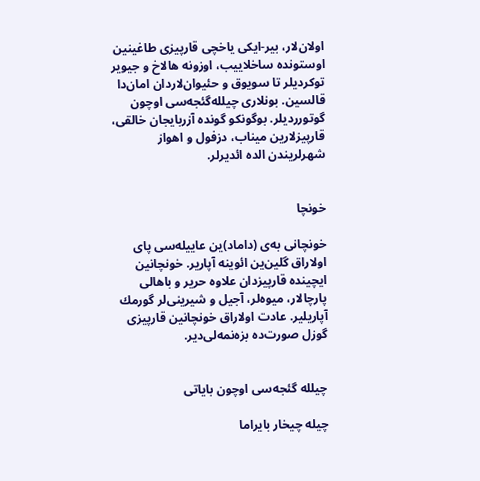اولان‌لار، بیر-ایكی یاخچی قارپیزی طاغینین اوستونده ساخلاییب، اوزونه هالاخ و جیویر توكردیلر تا سویوق و حئیوان‌لاردان امان‌دا قالسین. بونلاری چیلله‌گئجه‌سی اوچون گوتورردیلر. بوگونكو گونده آزربایجان خالقی، قارپیزلارین میناب، دزفول و اهواز شهرلریندن الده ائدیرلر.


خونچا

خونچانی به‌ی (داماد)ین عاییله‌سی پای اولاراق گلین‌ین ائوینه آپاریر. خونچانین ایچینده قارپیزدان علاوه حریر و باهالی پارچالار، میوه‌لر، آجیل و شیرینی‌لر گورمك آپاریلیر. عادت اولاراق خونچانین قارپیزی گوزل صورت‌ده بزه‌نمه‌لی‌دیر.


چیلله گئجه‌سی اوچون بایاتی

چیله چیخار بایراما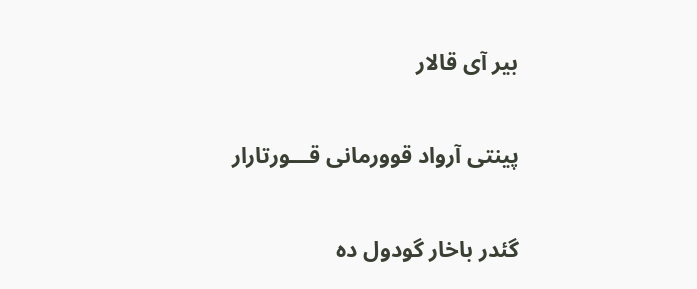بیر آی قالار

پینتی آرواد قوورمانی قـــورتارار

گئدر باخار گودول ده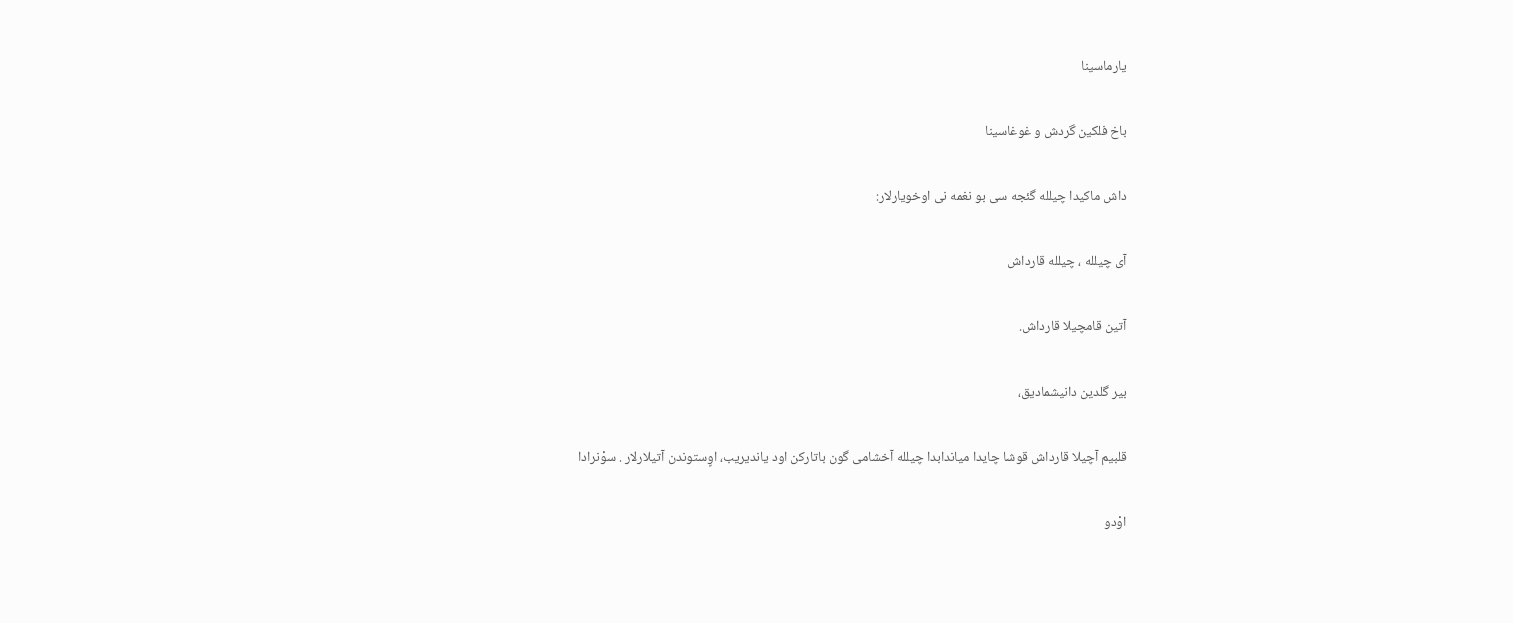یارماسینا

باخ فلكین گردش و غوغاسینا

داش ماكیدا چیلله گئجه سی بو نغمه نی اوخویارلار:

آی چیلله ، چیلله قارداش

آتین قامچیلا قارداش.

بیر گلدین دانیشمادیق،

قلبیم آچیلا قارداش قوشا چایدا میاندابدا چیلله آخشامی گون باتاركن اود یاندیریب، اوٍستوندن آتیلارلار . سوْنرادا

اوْدو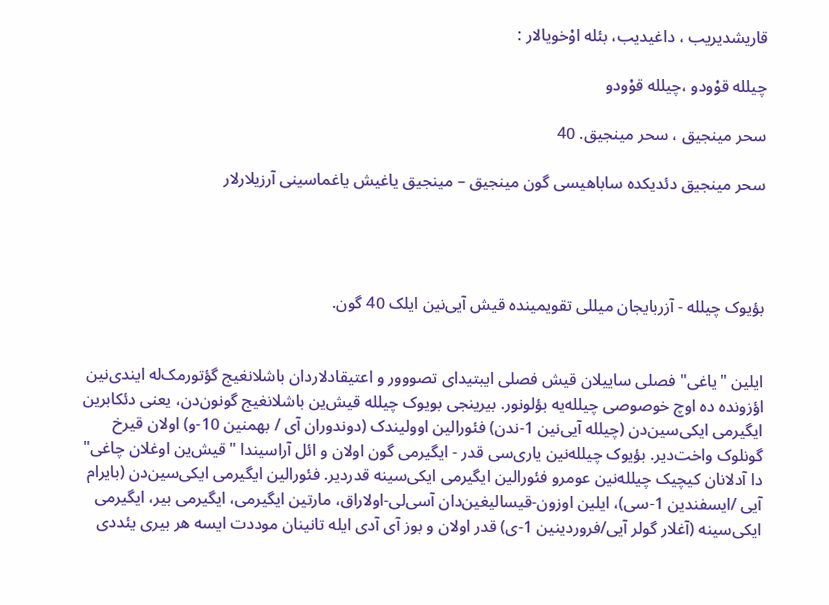قاریشدیریب ، داغیدیب، بئله اوْخویالار :

چیلله قوْودو ،چیلله قوْودو

سحر مینجیق ، سحر مینجیق. 40

سحر مینجیق دئدیكده ساباهیسی گون مینجیق – مینجیق یاغیش یاغماسینی آرزیلارلار




بؤیوک چیلله - آزربایجان میللی تقویمینده قیش آیی‌نین ایلک 40 گون.


ایلین "یاغی" فصلی ساییلان قیش فصلی ایبتیدای تصووور و اعتیقادلاردان باشلانغیج گؤتورمک‌له ایندی‌نین اؤزونده ده اوچ خوصوصی چیلله‌یه بؤلونور. بیرینجی بویوک چیلله قیش‌ین باشلانغیج گونون‌دن، یعنی دئکابرین ایگیرمی ایکی‌سین‌دن (چیلله آیی‌نین 1-ندن) فئورالین اوولیندک (دوندوران آی / بهمنین 10-و) اولان قیرخ گونلوک واخت‌دیر. بؤیوک چیلله‌نین یاری‌سی قدر - ایگیرمی گون اولان و ائل آراسیندا "قیش‌ین اوغلان چاغی" دا آدلانان کیچیک چیلله‌نین عومرو فئورالین ایگیرمی ایکی‌سینه قدردیر. فئورالین ایگیرمی ایکی‌سین‌دن (بایرام آیی /ایسفندین 1-سی)، ایلین اوزون-قیسالیغین‌دان آسی‌لی-اولا‌راق، مارتین ایگیرمی، ایگیرمی بیر، ایگیرمی ایکی‌سینه (آغلار گولر آیی/فروردینین 1-ی) قدر اولان و بوز آی آدی ایله تانینان موددت ایسه هر بیری یئددی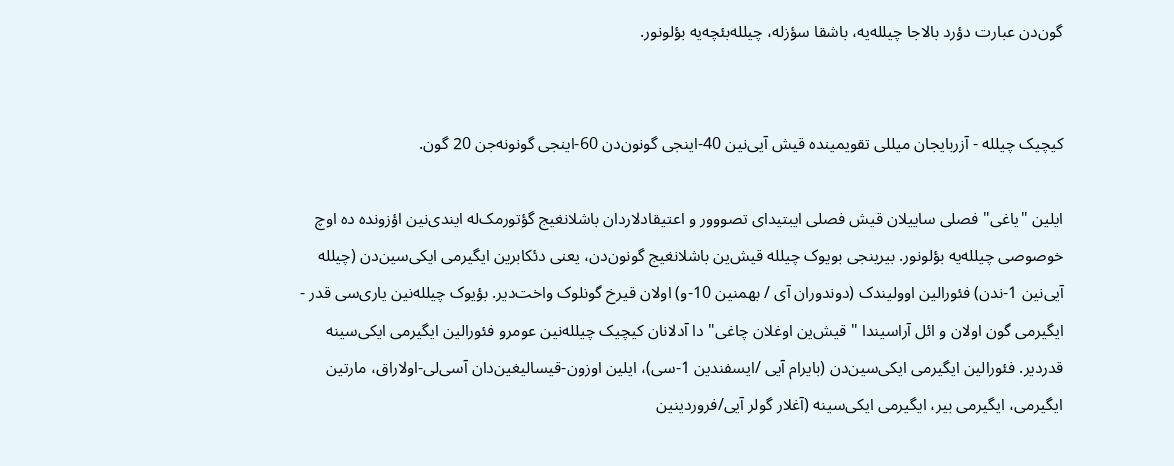گون‌دن عبارت دؤرد بالاجا چیلله‌یه، باشقا سؤزله، چیلله‌بئچه‌یه بؤلونور.


کیچیک چیلله - آزربایجان میللی تقویمینده قیش آیی‌نین 40-اینجی گونون‌دن 60-اینجی گونونه‌جن 20 گون.

ایلین "یاغی" فصلی ساییلان قیش فصلی ایبتیدای تصووور و اعتیقادلاردان باشلانغیج گؤتورمک‌له ایندی‌نین اؤزونده ده اوچ خوصوصی چیلله‌یه بؤلونور. بیرینجی بویوک چیلله قیش‌ین باشلانغیج گونون‌دن، یعنی دئکابرین ایگیرمی ایکی‌سین‌دن (چیلله آیی‌نین 1-ندن) فئورالین اوولیندک (دوندوران آی / بهمنین 10-و) اولان قیرخ گونلوک واخت‌دیر. بؤیوک چیلله‌نین یاری‌سی قدر - ایگیرمی گون اولان و ائل آراسیندا "قیش‌ین اوغلان چاغی" دا آدلانان کیچیک چیلله‌نین عومرو فئورالین ایگیرمی ایکی‌سینه قدردیر. فئورالین ایگیرمی ایکی‌سین‌دن (بایرام آیی /ایسفندین 1-سی)، ایلین اوزون-قیسالیغین‌دان آسی‌لی-اولا‌راق، مارتین ایگیرمی، ایگیرمی بیر، ایگیرمی ایکی‌سینه (آغلار گولر آیی/فروردینین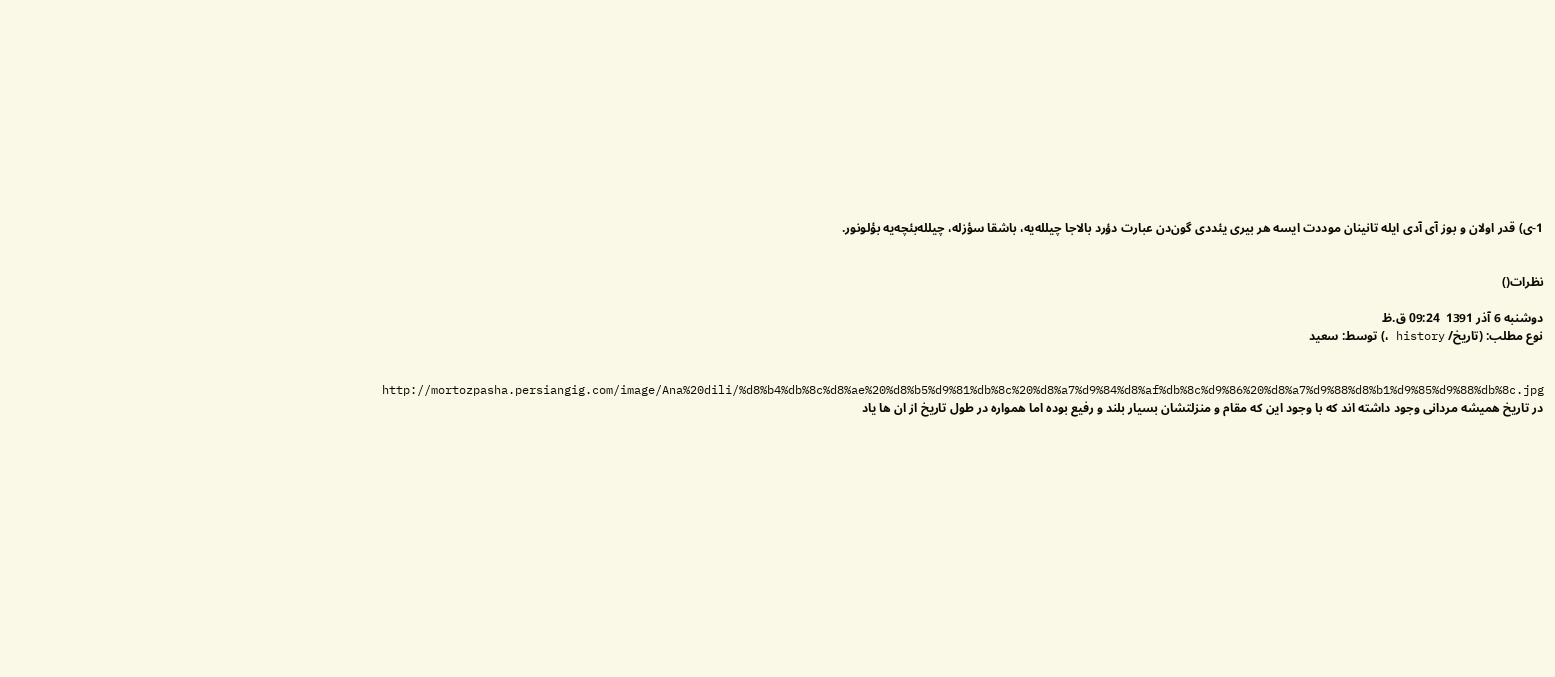1-ی) قدر اولان و بوز آی آدی ایله تانینان موددت ایسه هر بیری یئددی گون‌دن عبارت دؤرد بالاجا چیلله‌یه، باشقا سؤزله، چیلله‌بئچه‌یه بؤلونور.


نظرات()

دوشنبه 6 آذر 1391  09:24 ق.ظ
نوع مطلب: (تاریخ/ history ،) توسط: سعید


                                                  http://mortozpasha.persiangig.com/image/Ana%20dili/%d8%b4%db%8c%d8%ae%20%d8%b5%d9%81%db%8c%20%d8%a7%d9%84%d8%af%db%8c%d9%86%20%d8%a7%d9%88%d8%b1%d9%85%d9%88%db%8c.jpg
در تاریخ همیشه مردانی وجود داشته اند که با وجود این که مقام و منزلتشان بسیار بلند و رفیع بوده اما همواره در طول تاریخ از ان ها یاد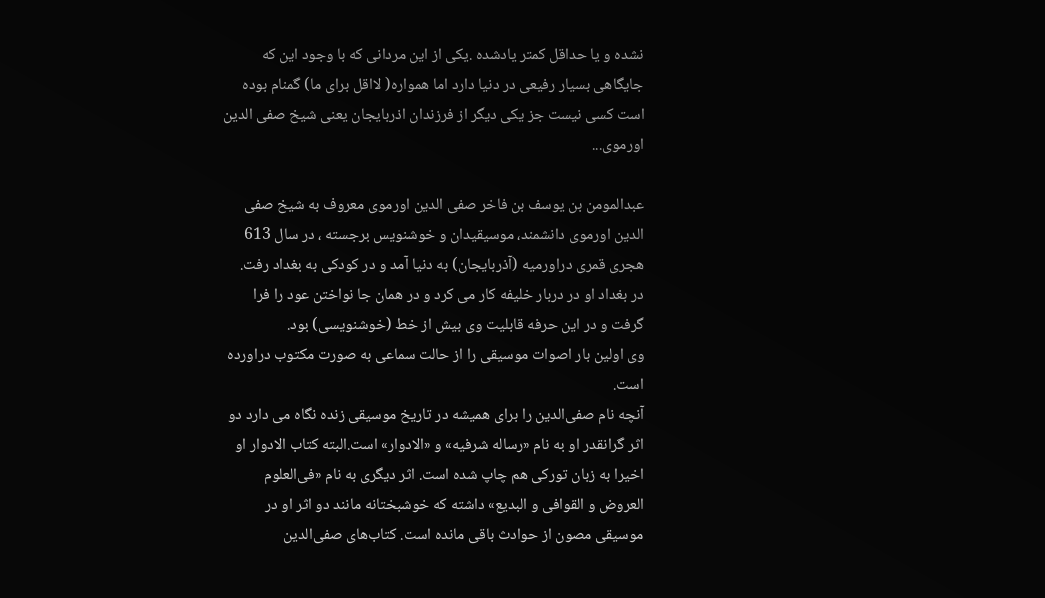نشده و یا حداقل کمتر یادشده .یکی از این مردانی که با وجود این که جایگاهی بسیار رفیعی در دنیا دارد اما همواره( لااقل برای ما) گمنام بوده است کسی نیست جز یکی دیگر از فرزندان اذربایجان یعنی شیخ صفی الدین اورموی...

عبدالمومن بن یوسف بن فاخر صفی الدین اورموی معروف به شیخ صفی الدین اورموی دانشمند، موسیقیدان و خوشنویس برجسته ، در سال 613 هجری قمری دراورمیه (آذربایجان) به دنیا آمد و در كودكی به بغداد رفت.
در بغداد او در دربار خلیفه کار می کرد و در همان جا نواختن عود را فرا گرفت و در این حرفه قابلیت وی بیش از خط (خوشنویسی) بود.
وی اولین بار اصوات موسیقی را از حالت سماعی به صورت مکتوب دراورده است.
آنچه نام صفی‌الدین را برای همیشه در تاریخ موسیقی زنده نگاه می ‌دارد دو اثر گرانقدر او به نام «رساله شرفیه» و «الادوار» است.البته کتاب الادوار او اخیرا به زبان تورکی هم چاپ شده است. اثر دیگری به نام «فی‌العلوم العروض و القوافی و البدیع» داشته كه خوشبختانه مانند دو اثر او در موسیقی مصون از حوادث باقی مانده است. كتاب‌های صفی‌الدین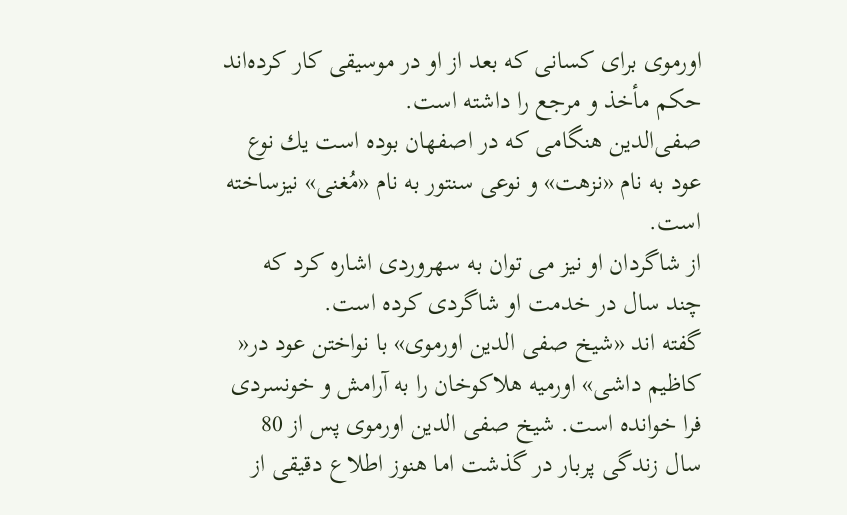اورموی برای كسانی كه بعد از او در موسیقی كار كرده‌اند حكم مأخذ و مرجع را داشته است.
صفی‌الدین هنگامی كه در اصفهان بوده است یك نوع عود به نام «نزهت» و نوعی سنتور به نام «مُغنی» نیزساخته است.
از شاگردان او نیز می توان به سهروردی اشاره کرد که چند سال در خدمت او شاگردی کرده است.
گفته اند «شیخ صفی الدین اورموی» با نواختن عود در« كاظیم داشی» اورمیه هلاكوخان را به آرامش و خونسردی فرا خوانده است. شیخ صفی الدین اورموی پس از 80 سال زندگی پربار در گذشت اما هنوز اطلاع دقیقی از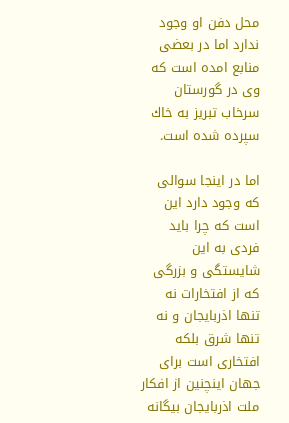محل دفن او وجود ندارد اما در بعضی منابع امده است كه وی در گورستان سرخاب تبریز به خاك سپرده شده است.

اما در اینجا سوالی که وجود دارد این است که چرا باید فردی به این شایستگی و بزرگی که از افتخارات نه تنها اذربایجان و نه تنها شرق بلکه افتخاری است برای جهان اینچنین از افکار ملت اذربایجان بیگانه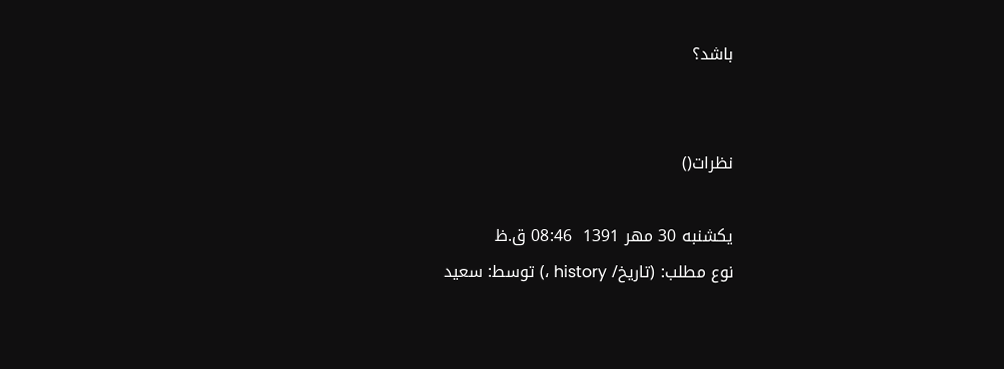باشد؟


نظرات()

یکشنبه 30 مهر 1391  08:46 ق.ظ
نوع مطلب: (تاریخ/ history ،) توسط: سعید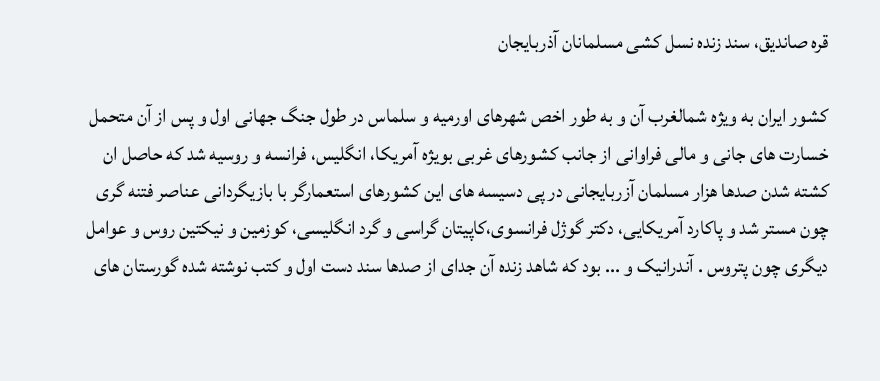قره صاندیق، سند زنده نسل کشی مسلمانان آذربایجان

کشور ایران به ویژه شمالغرب آن و به طور اخص شهرهای اورمیه و سلماس در طول جنگ جهانی اول و پس از آن متحمل خسارت های جانی و مالی فراوانی از جانب کشورهای غربی بویژه آمریکا، انگلیس، فرانسه و روسیه شد که حاصل ان کشته شدن صدها هزار مسلمان آزربایجانی در پی دسیسه های این کشورهای استعمارگر با بازیگردانی عناصر فتنه گری چون مستر شد و پاکارد آمریکایی، دکتر گوژل فرانسوی،کاپیتان گراسی و گرد انگلیسی، کوزمین و نیکتین روس و عوامل دیگری چون پتروس . آندرانیک و ... بود که شاهد زنده آن جدای از صدها سند دست اول و کتب نوشته شده گورستان های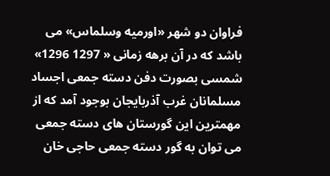فراوان دو شهر «اورمیه وسلماس» می باشد که در آن برهه زمانی « 1297 1296» شمسی بصورت دفن دسته جمعی اجساد مسلمانان غرب آذربایجان بوجود آمد که از مهمترین این گورستان های دسته جمعی می توان به گور دسته جمعی حاجی خان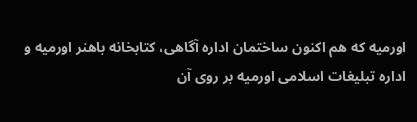اورمیه که هم اکنون ساختمان اداره آگاهی، کتابخانه باهنر اورمیه و اداره تبلیغات اسلامی اورمیه بر روی آن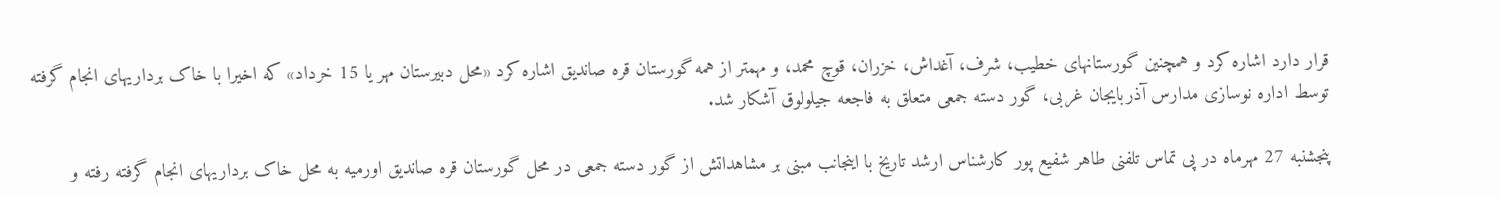قرار دارد اشاره کرد و همچنین گورستانهای خطیب، شرف، آغداش، خزران، قوچ محمد، و مهمتر از همه گورستان قره صاندیق اشاره کرد «محل دبیرستان مهر یا 15 خرداد» که اخیرا با خاک برداریهای انجام گرفته توسط اداره نوسازی مدارس آذربایجان غربی، گور دسته جمعی متعلق به فاجعه جیلولوق آشکار شد.

پنجشنبه 27 مهرماه در پی تماس تلفنی طاهر شفیع پور کارشناس ارشد تاریخ با اینجانب مبنی بر مشاهداتش از گور دسته جمعی در محل گورستان قره صاندیق اورمیه به محل خاک برداریهای انجام گرفته رفته و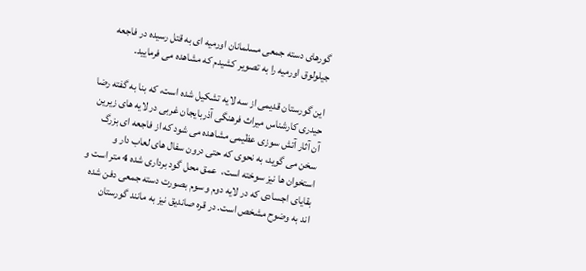گورهای دسته جمعی مسلمانان اورمیه ای به قتل رسیده در فاجعه جیلولوق اورمیه را به تصویر کشیدم که مشاهده می فرمایید.

این گورستان قدیمی از سه لایه تشکیل شده است، که بنا به گفته رضا حیدری کارشناس میراث فرهنگی آذربایجان غربی در لایه های زیرین آن آثار آتش سوزی عظیمی مشاهده می شود که از فاجعه ای بزرگ سخن می گوید، به نحوی که حتی درون سفال های لعاب دار و استخوان ها نیز سوخته است،  عمق محل گود برداری شده 4 متر است و بقایای اجسادی که در لایه دوم و سوم بصورت دسته جمعی دفن شده اند به وضوح مشخص است. در قره صاندیق نیز به مانند گورستان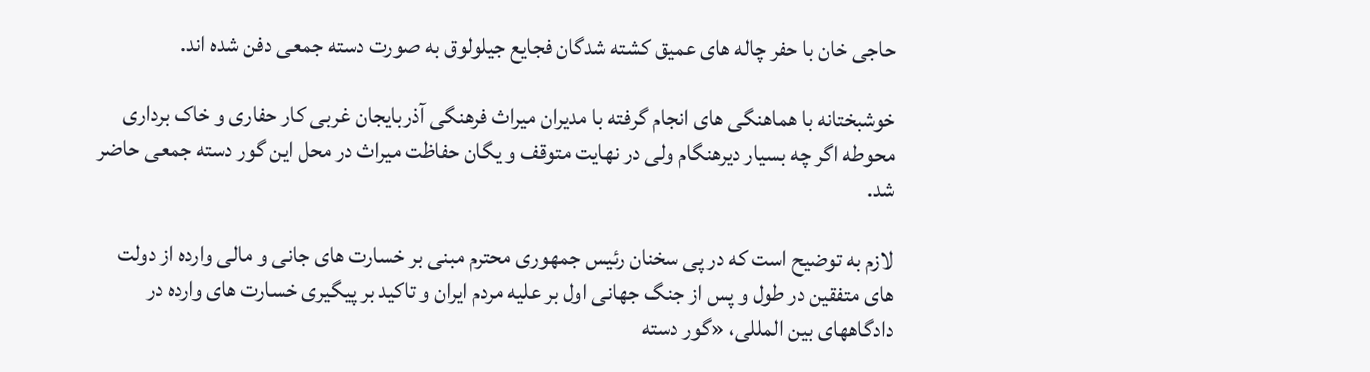حاجی خان با حفر چاله های عمیق کشته شدگان فجایع جیلولوق به صورت دسته جمعی دفن شده اند.

خوشبختانه با هماهنگی های انجام گرفته با مدیران میراث فرهنگی آذربایجان غربی کار حفاری و خاک برداری محوطه اگر چه بسیار دیرهنگام ولی در نهایت متوقف و یگان حفاظت میراث در محل این گور دسته جمعی حاضر شد.

لازم به توضیح است که در پی سخنان رئیس جمهوری محترم مبنی بر خسارت های جانی و مالی وارده از دولت های متفقین در طول و پس از جنگ جهانی اول بر علیه مردم ایران و تاکید بر پیگیری خسارت های وارده در دادگاههای بین المللی، «گور دسته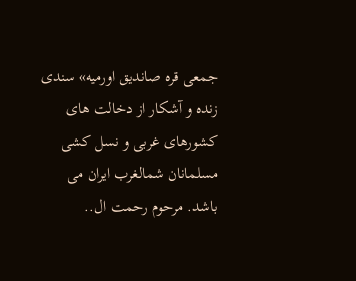جمعی قره صاندیق اورمیه» سندی زنده و آشکار از دخالت های کشورهای غربی و نسل کشی مسلمانان شمالغرب ایران می باشد. مرحوم رحمت ال..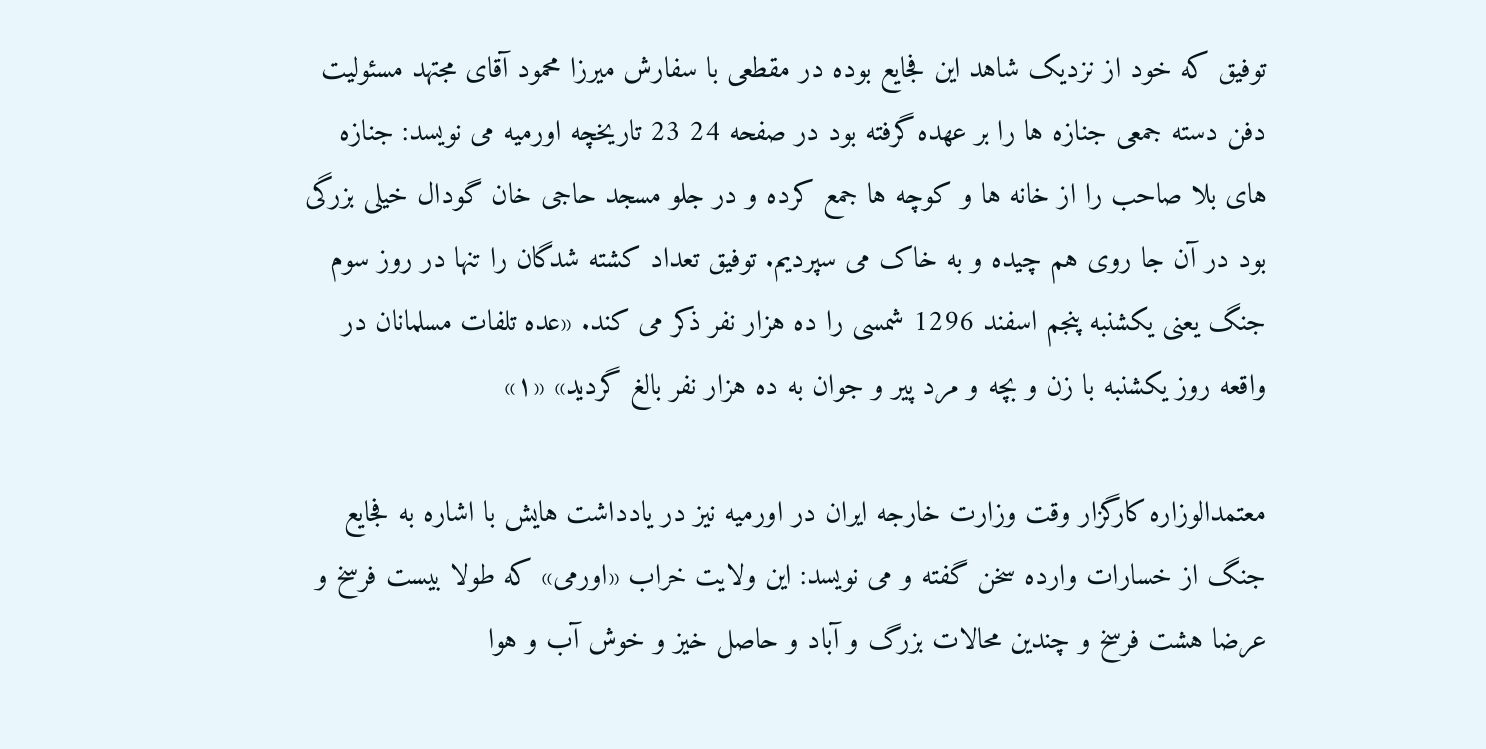توفیق که خود از نزدیک شاهد این فجایع بوده در مقطعی با سفارش میرزا محمود آقای مجتهد مسئولیت دفن دسته جمعی جنازه ها را بر عهده گرفته بود در صفحه 24 23 تاریخچه اورمیه می نویسد: جنازه های بلا صاحب را از خانه ها و کوچه ها جمع کرده و در جلو مسجد حاجی خان گودال خیلی بزرگی بود در آن جا روی هم چیده و به خاک می سپردیم. توفیق تعداد کشته شدگان را تنها در روز سوم جنگ یعنی یکشنبه پنجم اسفند 1296 شمسی را ده هزار نفر ذکر می کند. «عده تلفات مسلمانان در واقعه روز یکشنبه با زن و بچه و مرد پیر و جوان به ده هزار نفر بالغ گردید» «۱»

معتمدالوزاره کارگزار وقت وزارت خارجه ایران در اورمیه نیز در یادداشت هایش با اشاره به فجایع جنگ از خسارات وارده سخن گفته و می نویسد: این ولایت خراب «اورمی» که طولا بیست فرسخ و عرضا هشت فرسخ و چندین محالات بزرگ و آباد و حاصل خیز و خوش آب و هوا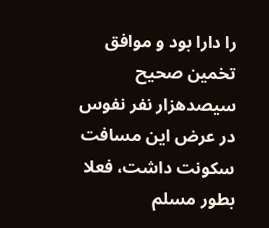را دارا بود و موافق تخمین صحیح سیصدهزار نفر نفوس در عرض این مسافت سکونت داشت، فعلا بطور مسلم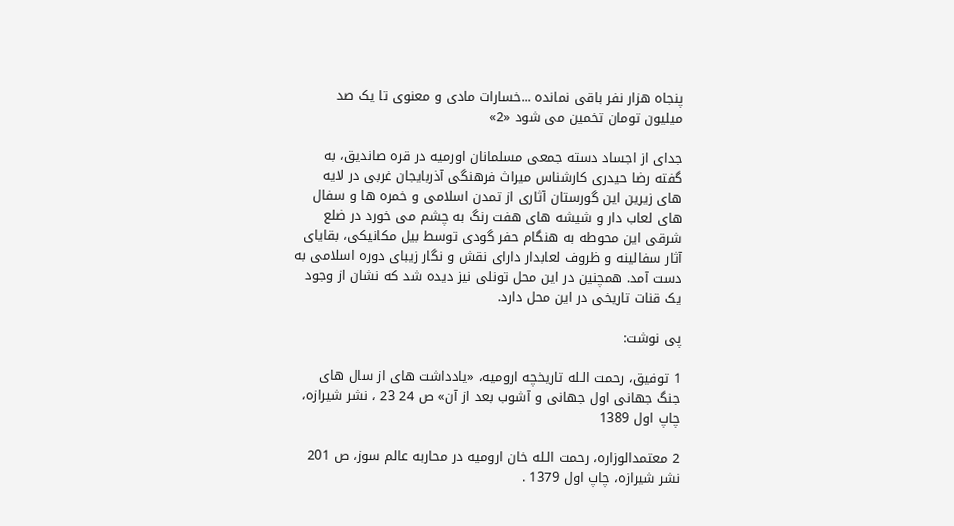پنجاه هزار نفر باقی نمانده ...خسارات مادی و معنوی تا یک صد میلیون تومان تخمین می شود «2»

جدای از اجساد دسته جمعی مسلمانان اورمیه در قره صاندیق، به گفته رضا حیدری کارشناس میراث فرهنگی آذربایجان غربی در لایه های زیرین این گورستان آثاری از تمدن اسلامی و خمره ها و سفال های لعاب دار و شیشه های هفت رنگ به چشم می خورد در ضلع شرقی این محوطه به هنگام حفر گودی توسط بیل مکانیکی، بقایای آثار سفالینه و ظروف لعابدار دارای نقش و نگار زیبای دوره اسلامی به دست آمد. همچنین در این محل تونلی نیز دیده شد که نشان از وجود یک قنات تاریخی در این محل دارد.

پی نوشت:

1 توفیق، رحمت الـله تاریخچه ارومیه، «یادداشت های از سال های جنگ جهانی اول جهانی و آشوب بعد از آن» ص 24 23 ، نشر شیرازه، چاپ اول 1389

2 معتمدالوزاره، رحمت الـله خان ارومیه در محاربه عالم سوز، ص 201  نشر شیرازه، چاپ اول 1379 .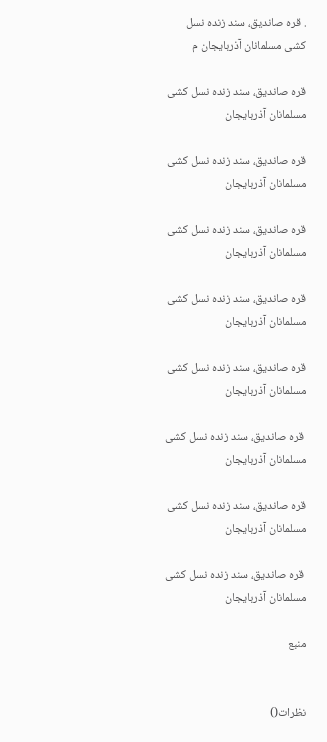. قره صاندیق، سند زنده نسل کشی مسلمانان آذربایجان م

قره صاندیق، سند زنده نسل کشی مسلمانان آذربایجان

قره صاندیق، سند زنده نسل کشی مسلمانان آذربایجان

قره صاندیق، سند زنده نسل کشی مسلمانان آذربایجان

قره صاندیق، سند زنده نسل کشی مسلمانان آذربایجان

قره صاندیق، سند زنده نسل کشی مسلمانان آذربایجان

 قره صاندیق، سند زنده نسل کشی مسلمانان آذربایجان

قره صاندیق، سند زنده نسل کشی مسلمانان آذربایجان

 قره صاندیق، سند زنده نسل کشی مسلمانان آذربایجان

منبع


نظرات()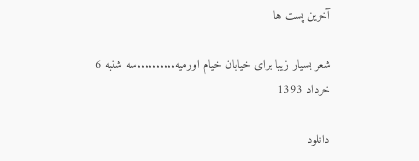آخرین پست ها

شعر بسیار زیبا برای خیابان خیام اورمیه..........سه شنبه 6 خرداد 1393

دانلود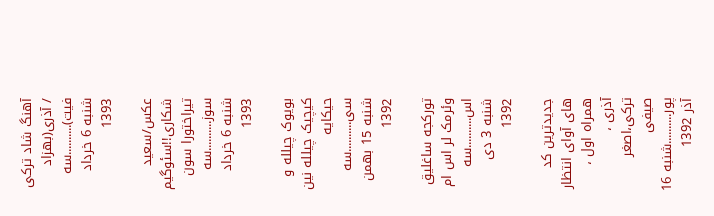آهنگ شاد تركی / آذری(بهزاد فیت)..........سه شنبه 6 خرداد 1393

عكس/سعید شكاری!!سئوگیم تیراختورا سون سوز..........سه شنبه 6 خرداد 1393

بویوک چیلله و کیچیک چیلله نین حیکایه سی..........سه شنبه 15 بهمن 1392

تورکجه ساغلیق وئرمک لر اس ام اس..........سه شنبه 3 دی 1392

جدیدترین کد های آوای انتظار همراه اول ، آذری ، ترکی،اصغر صیفی پور..........شنبه 16 آذر 1392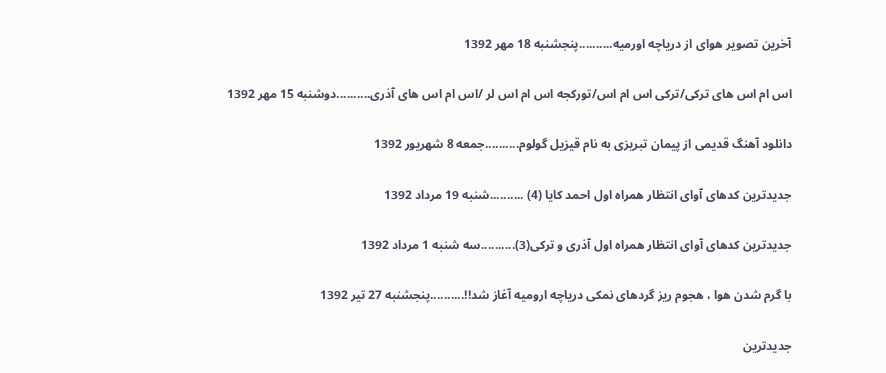آخرین تصویر هوای از دریاچه اورمیه..........پنجشنبه 18 مهر 1392

اس ام اس های ترکی/ترکی اس ام اس/تورکجه اس ام اس لر /اس ام اس های آذری..........دوشنبه 15 مهر 1392

دانلود آهنگ قدیمی از پیمان تبریزی به نام قیزیل گولوم..........جمعه 8 شهریور 1392

جدیدترین كدهای آوای انتظار همراه اول احمد کایا (4) ..........شنبه 19 مرداد 1392

جدیدترین كدهای آوای انتظار همراه اول آذری و تركی(3)..........سه شنبه 1 مرداد 1392

با گرم شدن هوا ، هجوم ریز گردهای نمکی دریاچه ارومیه آغاز شد!!..........پنجشنبه 27 تیر 1392

جدیدترین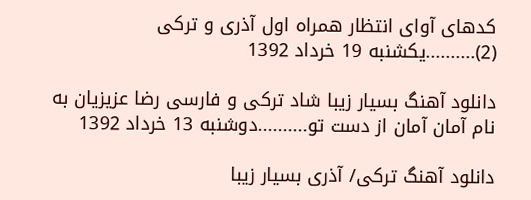كدهای آوای انتظار همراه اول آذری و تركی (2)..........یکشنبه 19 خرداد 1392

دانلود آهنگ بسیار زیبا شاد ترکی و فارسی رضا عزیزیان به نام آمان آمان از دست تو..........دوشنبه 13 خرداد 1392

دانلود آهنگ ترکی/ آذری بسیار زیبا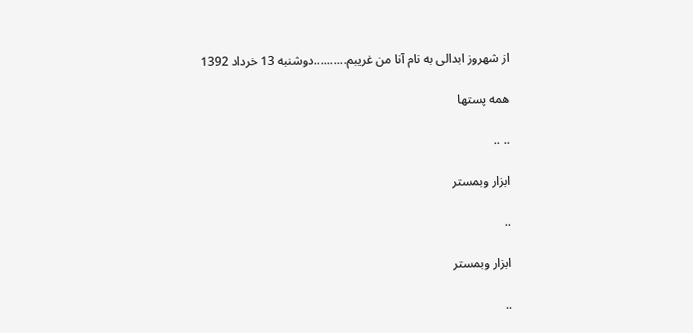از شهروز ابدالی به نام آنا من غریبم..........دوشنبه 13 خرداد 1392

همه پستها

.. ..

ابزار وبمستر

..

ابزار وبمستر

..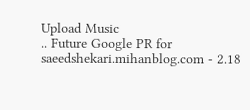Upload Music
.. Future Google PR for saeedshekari.mihanblog.com - 2.18